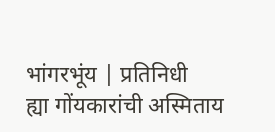भांगरभूंय | प्रतिनिधी
ह्या गोंयकारांची अस्मिताय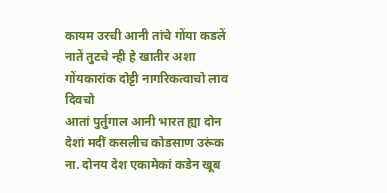कायम उरची आनी तांचे गोंया कडलें नातें तुटचे न्ही हे खातीर अशा गोंयकारांक दोट्टी नागरिकत्वाचो लाव दिवचो
आतां पुर्तुगाल आनी भारत ह्या दोन देशां मदीं कसलीच कोडसाण उरूंक ना. दोनय देश एकामेकां कडेन खूब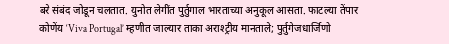बरे संबंद जोडून चलतात. युनोत लेगींत पुर्तुगाल भारताच्या अनुकूल आसता. फाटल्या तेंपार कोणेंय ‘Viva Portugal’ म्हणीत जाल्यार ताका अराश्ट्रीय मानताले; पुर्तुगेजधार्जिणो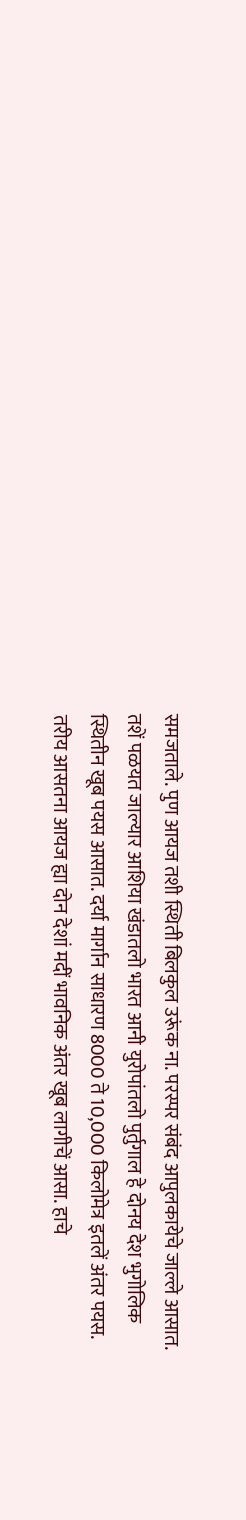समजताले. पुण आयज तशी स्थिती बिलकुल उरूंक ना. परस्पर संबंद आपुलकायेचे जाल्ले आसात.
तशें पळयत जाल्यार आशिया खंडातलो भारत आनी युरोपांतलो पुर्तुगाल हे दोनय देश भुगोलिक स्थितीन खूब पयस आसात. दर्या मार्गान साधारण 8000 ते 10,000 किलोमेत्र इतलें अंतर पयस. तरीय आसतना आयज ह्या दोन देशां मदीं भावनिक अंतर खूब लागीचें आसा. हाचे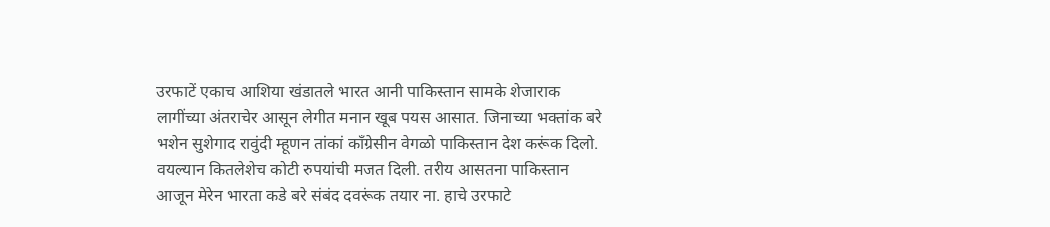उरफाटें एकाच आशिया खंडातले भारत आनी पाकिस्तान सामके शेजाराक लागींच्या अंतराचेर आसून लेगीत मनान खूब पयस आसात. जिनाच्या भक्तांक बरे भशेन सुशेगाद रावुंदी म्हूणन तांकां काँग्रेसीन वेगळो पाकिस्तान देश करूंक दिलो. वयल्यान कितलेशेच कोटी रुपयांची मजत दिली. तरीय आसतना पाकिस्तान आजून मेरेन भारता कडे बरे संबंद दवरूंक तयार ना. हाचे उरफाटे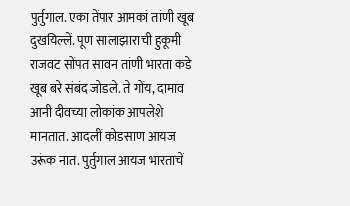पुर्तुगाल. एका तेंपार आमकां तांणी खूब दुखयिल्लें. पूण सालाझाराची हुकूमी राजवट सोंपत सावन तांणी भारता कडे खूब बरे संबंद जोडले. ते गोंय, दामाव आनी दीवच्या लोकांक आपलेशे मानतात. आदलीं कोडसाण आयज उरूंक नात. पुर्तुगाल आयज भारताचें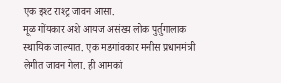एक इश्ट राश्ट्र जावन आसा.
मूळ गोंयकार अशे आयज असंख्य लोक पुर्तुगालाक स्थायिक जाल्यात. एक मडगांवकार मनीस प्रधानमंत्री लेगीत जावन गेला. ही आमकां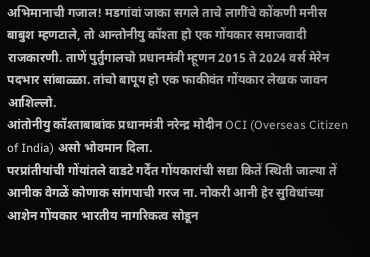अभिमानाची गजाल! मडगांवां जाका सगले ताचे लागींचे कोंकणी मनीस बाबुश म्हणटाले, तो आन्तोनीयु कॉश्ता हो एक गोंयकार समाजवादी राजकारणी. ताणें पुर्तुगालचो प्रधानमंत्री म्हूणन 2015 ते 2024 वर्स मेरेन पदभार सांबाळ्ळा. तांचो बापूय हो एक फाकीवंत गोंयकार लेखक जावन आशिल्लो.
आंतोनीयु कॉश्ताबाबांक प्रधानमंत्री नरेन्द्र मोदीन OCI (Overseas Citizen of India) असो भोवमान दिला.
परप्रांतीयांची गोंयांतले वाडटे गर्देंत गोंयकारांची सद्या कितें स्थिती जाल्या तें आनीक वेगळें कोणाक सांगपाची गरज ना. नोकरी आनी हेर सुविधांच्या आशेन गोंयकार भारतीय नागरिकत्व सोडून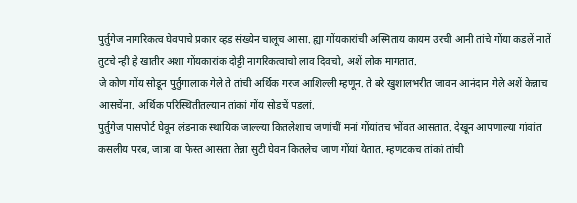पुर्तुगेज नागरिकत्व घेवपाचे प्रकार व्हड संख्येन चालूच आसा. ह्या गोंयकारांची अस्मिताय कायम उरची आनी तांचे गोंया कडलें नातें तुटचे न्ही हे खातीर अशा गोंयकारांक दोट्टी नागरिकत्वाचो लाव दिवचो, अशें लोक मागतात.
जे कोण गोंय सोडून पुर्तुगालाक गेले ते तांची अर्थिक गरज आशिल्ली म्हणून. ते बरे खुशालभरीत जावन आनंदान गेले अशें केन्नाच आसचेंना. अर्थिक परिस्थितीतल्यान तांकां गोंय सोडचें पडलां.
पुर्तुगेज पासपोर्ट घेवून लंडनाक स्थायिक जाल्ल्या कितलेशाच जणांचीं मनां गोंयांतच भोंवत आसतात. देखून आपणाल्या गांवांत कसलीय परब, जात्रा वा फेस्त आसता तेन्ना सुटी घेवन कितलेच जाण गोंयां येतात. म्हणटकच तांकां तांची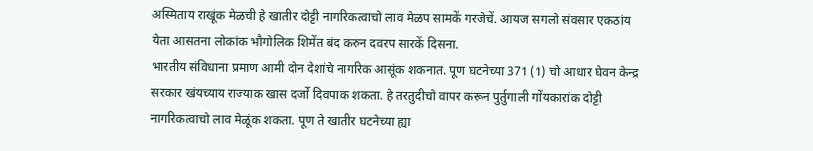अस्मिताय राखूंक मेळची हे खातीर दोट्टी नागरिकत्वाचो लाव मेळप सामकें गरजेचें. आयज सगलो संवसार एकठांय येता आसतना लोकांक भौगोलिक शिमेंत बंद करुन दवरप सारकें दिसना.
भारतीय संविधाना प्रमाण आमी दोन देशांचे नागरिक आसूंक शकनात. पूण घटनेच्या 371 (1) चो आधार घेवन केन्द्र सरकार खंयच्याय राज्याक खास दर्जो दिवपाक शकता. हे तरतुदीचो वापर करून पुर्तुगाली गोंयकारांक दोट्टी नागरिकत्वाचो लाव मेळूंक शकता. पूण ते खातीर घटनेच्या ह्या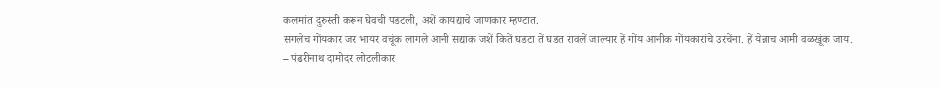कलमांत दुरुस्ती करून घेवची पडटली, अशें कायद्याचे जाणकार म्हण्टात.
सगलेच गोंयकार जर भायर वचूंक लागले आनी सद्याक जशें कितें घडटा तें घडत रावलें जाल्यार हें गोंय आनीक गोंयकारांचे उरचेंना. हें येन्नाच आमी वळखूंक जाय.
– पंढरीनाथ दामोदर लोटलीकार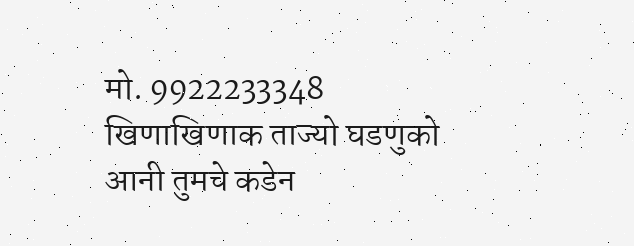मो. 9922233348
खिणाखिणाक ताज्यो घडणुको आनी तुमचे कडेन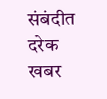संबंदीत दरेक खबर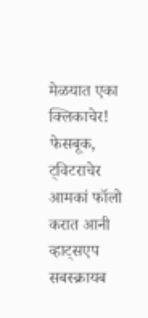मेळयात एका क्लिकाचेर! फेसबूक, ट्विटराचेर आमकां फॉलो करात आनी व्हाट्सएप सबस्क्रायब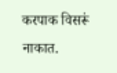करपाक विसरूं नाकात.